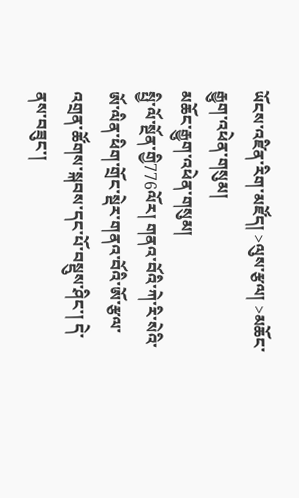ཡོངས་འཛིན་རིག་མཛོད། >ལུས་རྩལ། >མཆོང་རྒྱུག་འཕེན་གསུམ།
མཆོང་རྒྱུག་འཕེན་གསུམ།
སྤྱི་ལོ་སྔོན་གྱི776ལོར། གནའ་བོའི་ཀེ་རི་སེའི་ཨོ་ལིན་ཕིག་གྲོང་སྡེར་གནའ་བོའི་ཨོ་རྩལ་འགྲན་ཚོགས་སྐབས་དང་པོ་བསྡུས་ཤིང་། དེ་ནས་བཟུང་།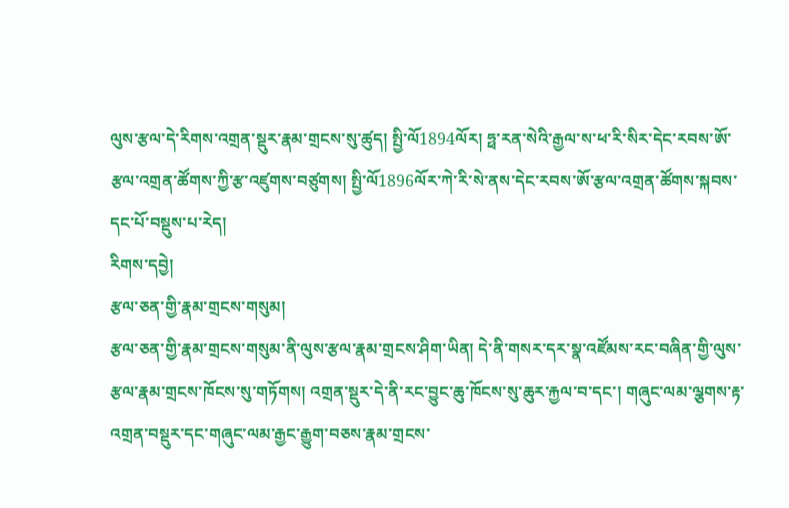ལུས་རྩལ་དེ་རིགས་འགྲན་སྡུར་རྣམ་གྲངས་སུ་ཚུད། སྤྱི་ལོ1894ལོར། ཧྥ་རན་སེའི་རྒྱལ་ས་ཕ་རི་སིར་དེང་རབས་ཨོ་རྩལ་འགྲན་ཚོགས་ཀྱི་རྩ་འཛུགས་བཙུགས། སྤྱི་ལོ1896ལོར་ཀེ་རི་སེ་ནས་དེང་རབས་ཨོ་རྩལ་འགྲན་ཚོགས་སྐབས་དང་པོ་བསྡུས་པ་རེད།
རིགས་དབྱེ།
རྩལ་ཅན་གྱི་རྣམ་གྲངས་གསུམ།
རྩལ་ཅན་གྱི་རྣམ་གྲངས་གསུམ་ནི་ལུས་རྩལ་རྣམ་གྲངས་ཤིག་ཡིན། དེ་ནི་གསར་དར་སྣ་འཛོམས་རང་བཞིན་གྱི་ལུས་རྩལ་རྣམ་གྲངས་ཁོངས་སུ་གཏོགས། འགྲན་སྡུར་དེ་ནི་རང་བྱུང་ཆུ་ཁོངས་སུ་ཆུར་རྐྱལ་བ་དང་། གཞུང་ལམ་ལྕགས་རྟ་འགྲན་བསྡུར་དང་གཞུང་ལམ་རྒྱང་རྒྱུག་བཅས་རྣམ་གྲངས་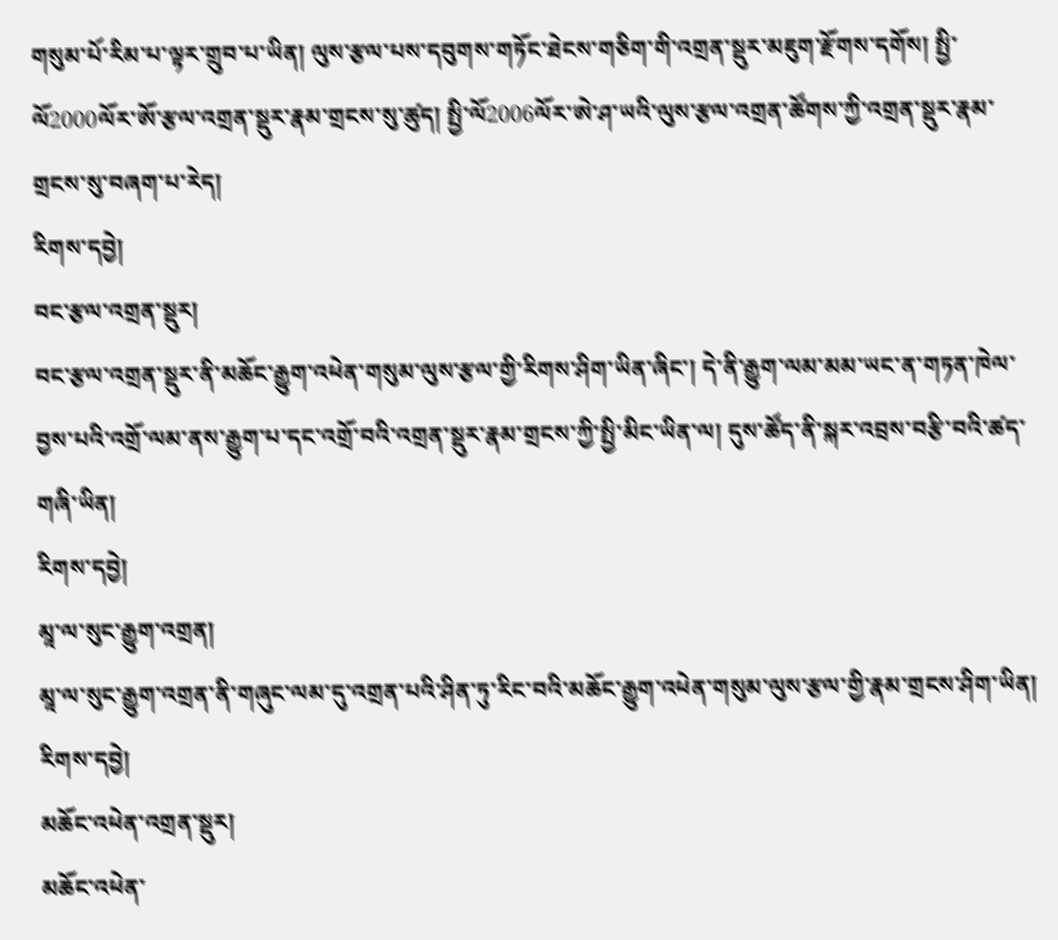གསུམ་པོ་རིམ་པ་ལྟར་གྲུབ་པ་ཡིན། ལུས་རྩལ་པས་དབུགས་གཏོང་ཐེངས་གཅིག་གི་འགྲན་སྡུར་མཇུག་རྫོགས་དགོས། སྤྱི་ལོ2000ལོར་ཨོ་རྩལ་འགྲན་སྡུར་རྣམ་གྲངས་སུ་ཚུད། སྤྱི་ལོ2006ལོར་ཨེ་ཤ་ཡའི་ལུས་རྩལ་འགྲན་ཚོགས་ཀྱི་འགྲན་སྡུར་རྣམ་གྲངས་སུ་བཞག་པ་རེད།
རིགས་དབྱེ།
བང་རྩལ་འགྲན་སྡུར།
བང་རྩལ་འགྲན་སྡུར་ནི་མཆོང་རྒྱུག་འཕེན་གསུམ་ལུས་རྩལ་གྱི་རིགས་ཤིག་ཡིན་ཞིང་། དེ་ནི་རྒྱུག་ལམ་མམ་ཡང་ན་གཏན་ཁེལ་བྱས་པའི་འགྲོ་ལམ་ནས་རྒྱུག་པ་དང་འགྲོ་བའི་འགྲན་སྡུར་རྣམ་གྲངས་ཀྱི་སྤྱི་མིང་ཡིན་ལ། དུས་ཚོད་ནི་སྐར་འབྲས་བརྩི་བའི་ཚད་གཞི་ཡིན།
རིགས་དབྱེ།
མཱ་ལ་སུང་རྒྱུག་འགྲན།
མཱ་ལ་སུང་རྒྱུག་འགྲན་ནི་གཞུང་ལམ་དུ་འགྲན་པའི་ཤིན་ཏུ་རིང་བའི་མཆོང་རྒྱུག་འཕེན་གསུམ་ལུས་རྩལ་གྱི་རྣམ་གྲངས་ཤིག་ཡིན།
རིགས་དབྱེ།
མཆོང་འཕེན་འགྲན་སྡུར།
མཆོང་འཕེན་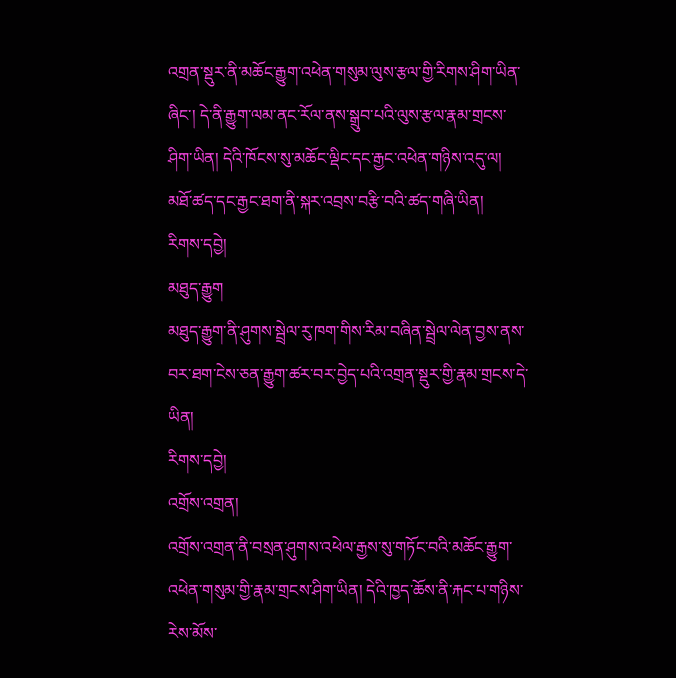འགྲན་སྡུར་ནི་མཆོང་རྒྱུག་འཕེན་གསུམ་ལུས་རྩལ་གྱི་རིགས་ཤིག་ཡིན་ཞིང་། དེ་ནི་རྒྱུག་ལམ་ནང་རོལ་ནས་སྒྲུབ་པའི་ལུས་རྩལ་རྣམ་གྲངས་ཤིག་ཡིན། དེའི་ཁོངས་སུ་མཆོང་ལྡིང་དང་རྒྱང་འཕེན་གཉིས་འདུ་ལ། མཐོ་ཚད་དང་རྒྱང་ཐག་ནི་སྐར་འབྲས་བརྩི་བའི་ཚད་གཞི་ཡིན།
རིགས་དབྱེ།
མཐུད་རྒྱུག
མཐུད་རྒྱུག་ནི་ཤུགས་སྦྲེལ་རུ་ཁག་གིས་རིམ་བཞིན་སྦྲེལ་ལེན་བྱས་ནས་བར་ཐག་ངེས་ཅན་རྒྱུག་ཚར་བར་བྱེད་པའི་འགྲན་སྡུར་གྱི་རྣམ་གྲངས་དེ་ཡིན།
རིགས་དབྱེ།
འགྲོས་འགྲན།
འགྲོས་འགྲན་ནི་བསྲན་ཤུགས་འཕེལ་རྒྱས་སུ་གཏོང་བའི་མཆོང་རྒྱུག་འཕེན་གསུམ་གྱི་རྣམ་གྲངས་ཤིག་ཡིན། དེའི་ཁྱད་ཆོས་ནི་རྐང་པ་གཉིས་རེས་མོས་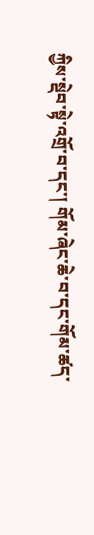ཀྱིས་སྡེབ་སྟེ་འགྲོ་བ་དང་། གོམ་ཞེང་ཆེ་བ་དང་གོམ་ཚད་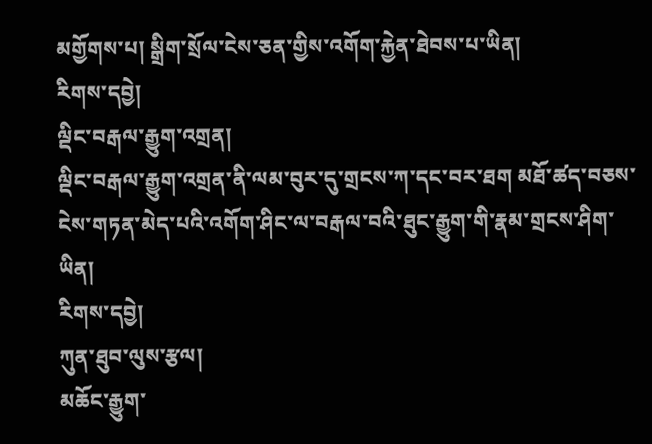མགྱོགས་པ། སྒྲིག་སྲོལ་ངེས་ཅན་གྱིས་འགོག་རྐྱེན་ཐེབས་པ་ཡིན།
རིགས་དབྱེ།
ལྡིང་བརྒལ་རྒྱུག་འགྲན།
ལྡིང་བརྒལ་རྒྱུག་འགྲན་ནི་ལམ་བུར་དུ་གྲངས་ཀ་དང་བར་ཐག མཐོ་ཚད་བཅས་ངེས་གཏན་མེད་པའི་འགོག་ཤིང་ལ་བརྒལ་བའི་ཐུང་རྒྱུག་གི་རྣམ་གྲངས་ཤིག་ཡིན།
རིགས་དབྱེ།
ཀུན་ཐུབ་ལུས་རྩལ།
མཆོང་རྒྱུག་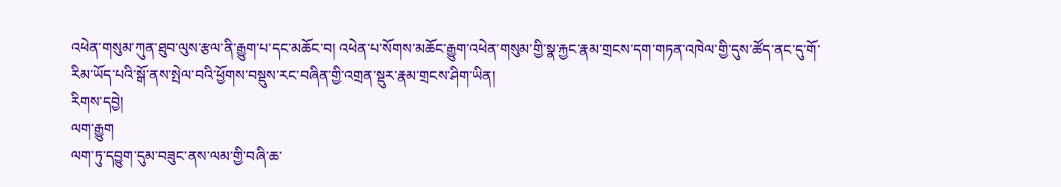འཕེན་གསུམ་ཀུན་ཐུབ་ལུས་རྩལ་ནི་རྒྱུག་པ་དང་མཆོང་བ། འཕེན་པ་སོགས་མཆོང་རྒྱུག་འཕེན་གསུམ་གྱི་སྣ་རྐྱང་རྣམ་གྲངས་དག་གཏན་འཁེལ་གྱི་དུས་ཚོད་ནང་དུ་གོ་རིམ་ཡོད་པའི་སྒོ་ནས་སྤེལ་བའི་ཕྱོགས་བསྡུས་རང་བཞིན་གྱི་འགྲན་སྡུར་རྣམ་གྲངས་ཤིག་ཡིན།
རིགས་དབྱེ།
ལག་རྒྱུག
ལག་ཏུ་དབྱུག་དུམ་བཟུང་ནས་ལམ་གྱི་བཞི་ཆ་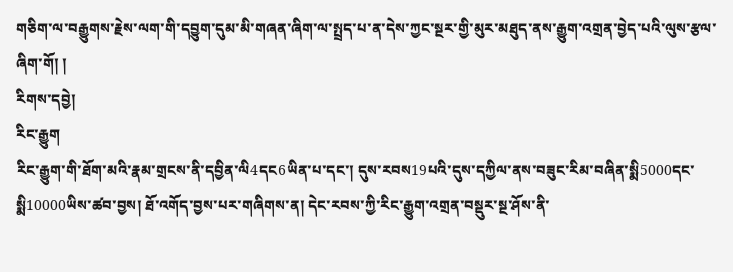གཅིག་ལ་བརྒྱུགས་རྗེས་ལག་གི་དབྱུག་དུམ་མི་གཞན་ཞིག་ལ་སྤྲད་པ་ན་དེས་ཀྱང་སྔར་གྱི་མུར་མཐུད་ནས་རྒྱུག་འགྲན་བྱེད་པའི་ལུས་རྩལ་ཞིག་གོ། །
རིགས་དབྱེ།
རིང་རྒྱུག
རིང་རྒྱུག་གི་ཐོག་མའི་རྣམ་གྲངས་ནི་དབྱིན་ལི4དང6ཡིན་པ་དང་། དུས་རབས19པའི་དུས་དཀྱིལ་ནས་བཟུང་རིམ་བཞིན་སྨི5000དང་སྨི10000ཡིས་ཚབ་བྱས། ཐོ་འགོད་བྱས་པར་གཞིགས་ན། དེང་རབས་ཀྱི་རིང་རྒྱུག་འགྲན་བསྡུར་སྔ་ཤོས་ནི་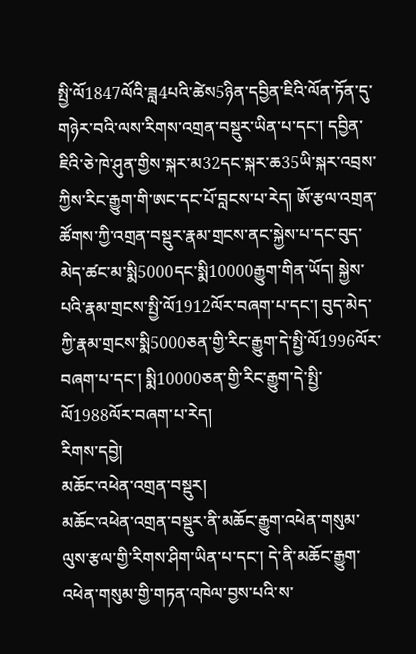སྤྱི་ལོ1847ལོའི་ཟླ4པའི་ཚེས5ཉིན་དབྱིན་ཇིའི་ལོན་ཏོན་དུ་གཉེར་བའི་ལས་རིགས་འགྲན་བསྡུར་ཡིན་པ་དང་། དབྱིན་ཇིའི་ཅེ་ཁེ་ཤུན་གྱིས་སྐར་མ32དང་སྐར་ཆ35ཡི་སྐར་འབྲས་ཀྱིས་རིང་རྒྱུག་གི་ཨང་དང་པོ་བླངས་པ་རེད། ཨོ་རྩལ་འགྲན་ཚོགས་ཀྱི་འགྲན་བསྡུར་རྣམ་གྲངས་ནང་སྐྱེས་པ་དང་བུད་མེད་ཚང་མ་སྨི5000དང་སྨི10000རྒྱུག་གིན་ཡོད། སྐྱེས་པའི་རྣམ་གྲངས་སྤྱི་ལོ1912ལོར་བཞག་པ་དང་། བུད་མེད་ཀྱི་རྣམ་གྲངས་སྨི5000ཅན་གྱི་རིང་རྒྱུག་དེ་སྤྱི་ལོ1996ལོར་བཞག་པ་དང་། སྨི10000ཅན་གྱི་རིང་རྒྱུག་དེ་སྤྱི་ལོ1988ལོར་བཞག་པ་རེད།
རིགས་དབྱེ།
མཆོང་འཕེན་འགྲན་བསྡུར།
མཆོང་འཕེན་འགྲན་བསྡུར་ནི་མཆོང་རྒྱུག་འཕེན་གསུམ་ལུས་རྩལ་གྱི་རིགས་ཤིག་ཡིན་པ་དང་། དེ་ནི་མཆོང་རྒྱུག་འཕེན་གསུམ་གྱི་གཏན་འཁེལ་བྱས་པའི་ས་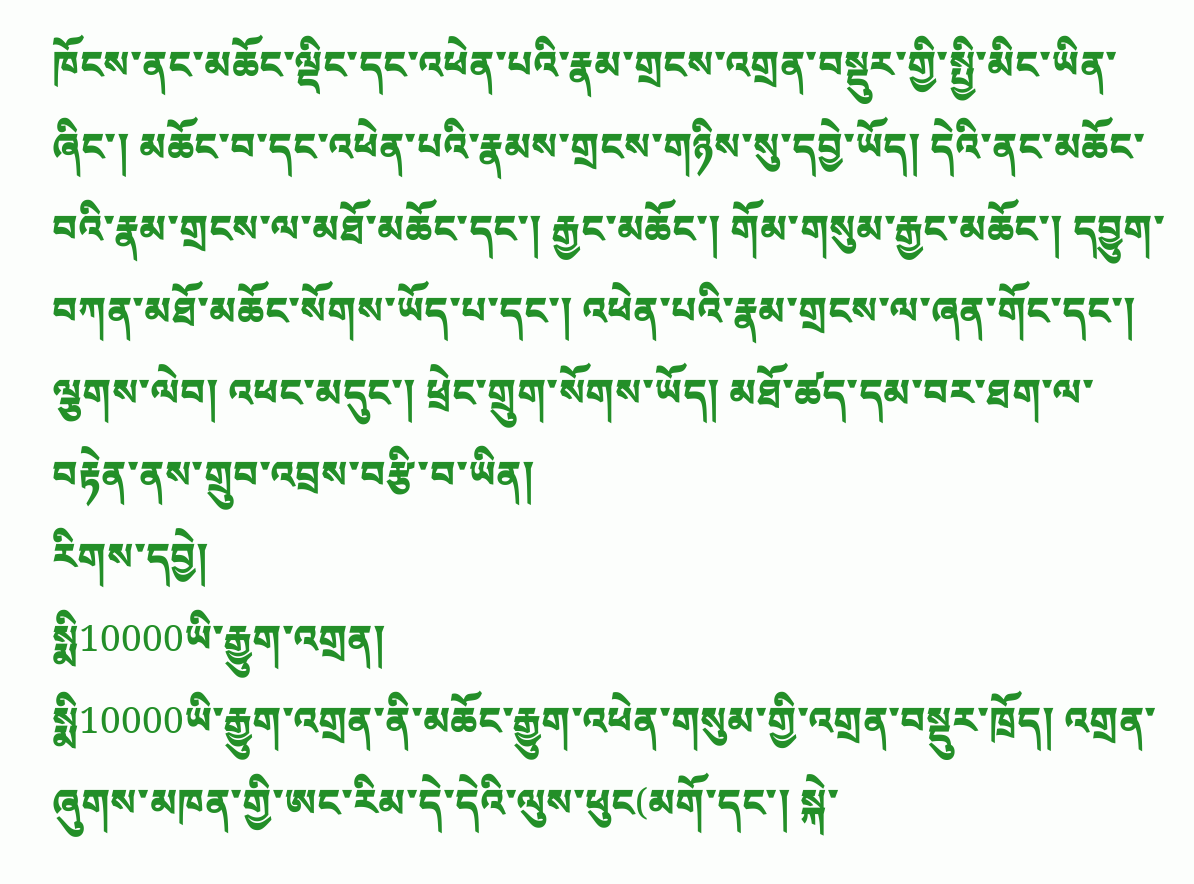ཁོངས་ནང་མཆོང་ལྡིང་དང་འཕེན་པའི་རྣམ་གྲངས་འགྲན་བསྡུར་གྱི་སྤྱི་མིང་ཡིན་ཞིང་། མཆོང་བ་དང་འཕེན་པའི་རྣམས་གྲངས་གཉིས་སུ་དབྱེ་ཡོད། དེའི་ནང་མཆོང་བའི་རྣམ་གྲངས་ལ་མཐོ་མཆོང་དང་། རྒྱང་མཆོང་། གོམ་གསུམ་རྒྱང་མཆོང་། དབྱུག་བཀན་མཐོ་མཆོང་སོགས་ཡོད་པ་དང་། འཕེན་པའི་རྣམ་གྲངས་ལ་ཞན་གོང་དང་། ལྕགས་ལེབ། འཕང་མདུང་། ཕྲེང་གྲུག་སོགས་ཡོད། མཐོ་ཚད་དམ་བར་ཐག་ལ་བརྟེན་ནས་གྲུབ་འབྲས་བརྩི་བ་ཡིན།
རིགས་དབྱེ།
སྨི10000ཡི་རྒྱུག་འགྲན།
སྨི10000ཡི་རྒྱུག་འགྲན་ནི་མཆོང་རྒྱུག་འཕེན་གསུམ་གྱི་འགྲན་བསྡུར་ཁྲོད། འགྲན་ཞུགས་མཁན་གྱི་ཨང་རིམ་དེ་དེའི་ལུས་ཕུང(མགོ་དང་། སྐེ་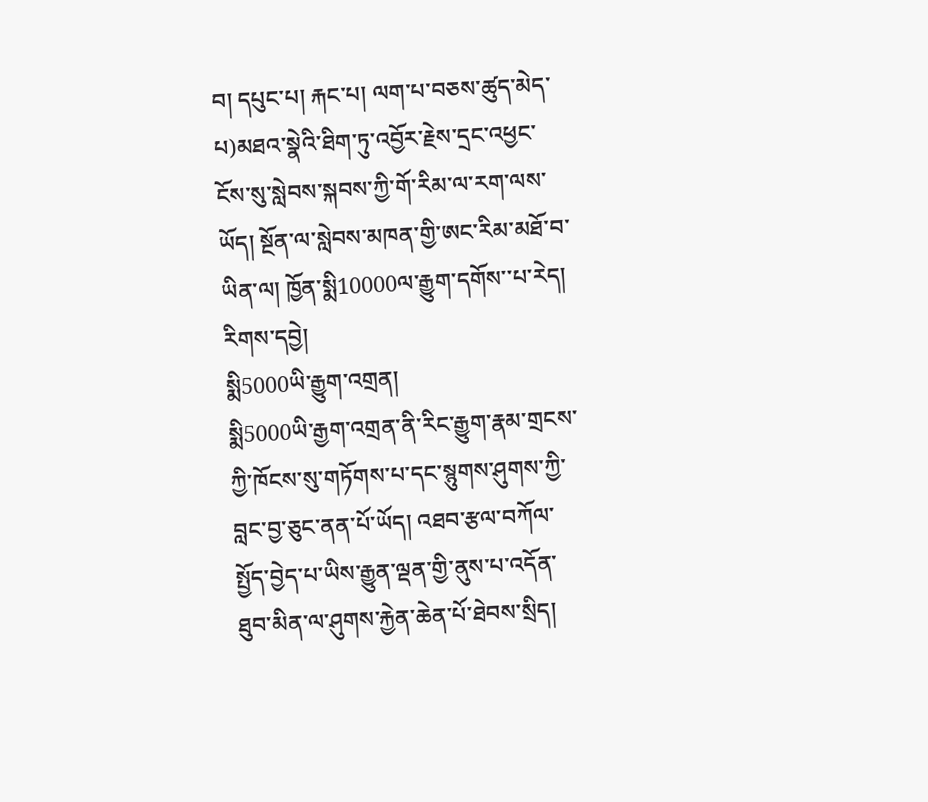བ། དཔུང་པ། རྐང་པ། ལག་པ་བཅས་ཚུད་མེད་པ)མཐའ་སྣེའི་ཐིག་ཏུ་འབྱོར་རྗེས་དྲང་འཕྱང་ངོས་སུ་སླེབས་སྐབས་ཀྱི་གོ་རིམ་ལ་རག་ལས་ཡོད། སྔོན་ལ་སླེབས་མཁན་གྱི་ཨང་རིམ་མཐོ་བ་ཡིན་ལ། ཁྱོན་སྨི10000ལ་རྒྱུག་དགོས་་པ་རེད།
རིགས་དབྱེ།
སྨི5000ཡི་རྒྱུག་འགྲན།
སྨི5000ཡི་རྒྱག་འགྲན་ནི་རིང་རྒྱུག་རྣམ་གྲངས་ཀྱི་ཁོངས་སུ་གཏོགས་པ་དང་སྙུགས་ཤུགས་ཀྱི་བླང་བྱ་ཅུང་ནན་པོ་ཡོད། འཐབ་རྩལ་བཀོལ་སྤྱོད་བྱེད་པ་ཡིས་རྒྱུན་ལྡན་གྱི་ནུས་པ་འདོན་ཐུབ་མིན་ལ་ཤུགས་རྐྱེན་ཆེན་པོ་ཐེབས་སྲིད།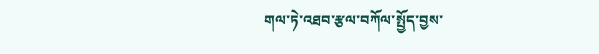གལ་ཏེ་འཐབ་རྩལ་བཀོལ་སྤྱོད་བྱས་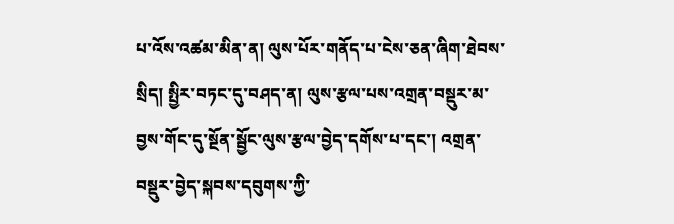པ་འོས་འཚམ་མིན་ན། ལུས་པོར་གནོད་པ་ངེས་ཅན་ཞིག་ཐེབས་སྲིད། སྤྱིར་བཏང་དུ་བཤད་ན། ལུས་རྩལ་པས་འགྲན་བསྡུར་མ་བྱས་གོང་དུ་སྔོན་སྦྱོང་ལུས་རྩལ་བྱེད་དགོས་པ་དང་། འགྲན་བསྡུར་བྱེད་སྐབས་དབུགས་ཀྱི་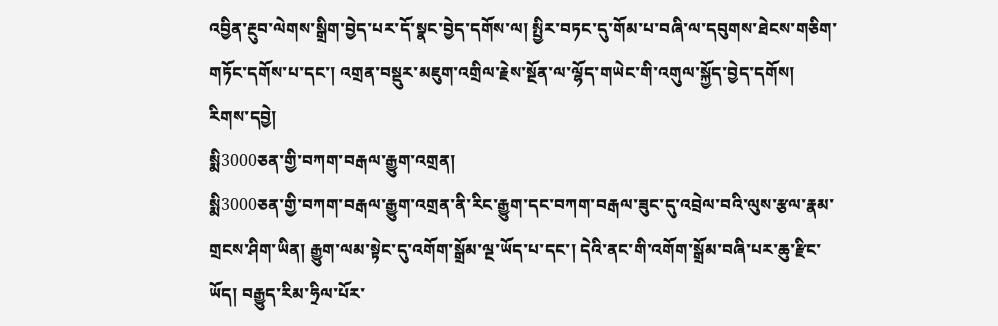འབྱིན་རྔུབ་ལེགས་སྒྲིག་བྱེད་པར་དོ་སྣང་བྱེད་དགོས་ལ། སྤྱིར་བཏང་དུ་གོམ་པ་བཞི་ལ་དབུགས་ཐེངས་གཅིག་གཏོང་དགོས་པ་དང་། འགྲན་བསྡུར་མཇུག་འགྲིལ་རྗེས་སྔོན་ལ་ལྷོད་གཡེང་གི་འགུལ་སྐྱོད་བྱེད་དགོས།
རིགས་དབྱེ།
སྨི3000ཅན་གྱི་བཀག་བརྒལ་རྒྱུག་འགྲན།
སྨི3000ཅན་གྱི་བཀག་བརྒལ་རྒྱུག་འགྲན་ནི་རིང་རྒྱུག་དང་བཀག་བརྒལ་ཟུང་དུ་འབྲེལ་བའི་ལུས་རྩལ་རྣམ་གྲངས་ཤིག་ཡིན། རྒྱུག་ལམ་སྟེང་དུ་འགོག་སྒྲོམ་ལྔ་ཡོད་པ་དང་། དེའི་ནང་གི་འགོག་སྒྲོམ་བཞི་པར་ཆུ་རྫིང་ཡོད། བརྒྱུད་རིམ་ཧྲིལ་པོར་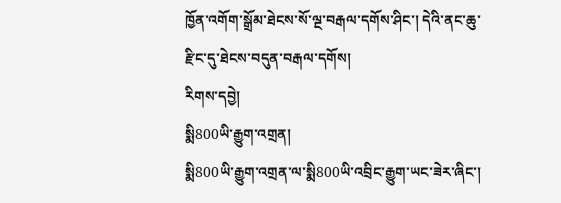ཁྱོན་འགོག་སྒྲོམ་ཐེངས་སོ་ལྔ་བརྒལ་དགོས་ཤིང་། དེའི་ནང་ཆུ་རྫིང་དུ་ཐེངས་བདུན་བརྒལ་དགོས།
རིགས་དབྱེ།
སྨི800ཡི་རྒྱུག་འགྲན།
སྨི800ཡི་རྒྱུག་འགྲན་ལ་སྨི800ཡི་འབྲིང་རྒྱུག་ཡང་ཟེར་ཞིང་།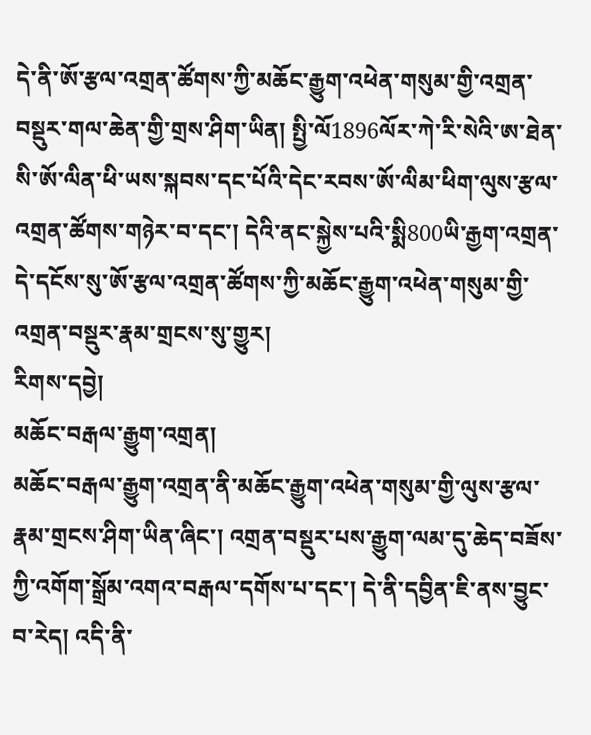དེ་ནི་ཨོ་རྩལ་འགྲན་ཚོགས་ཀྱི་མཆོང་རྒྱུག་འཕེན་གསུམ་གྱི་འགྲན་བསྡུར་གལ་ཆེན་གྱི་གྲས་ཤིག་ཡིན། སྤྱི་ལོ1896ལོར་ཀེ་རི་སེའི་ཨ་ཐེན་སི་ཨོ་ལིན་ཕི་ཡས་སྐབས་དང་པོའི་དེང་རབས་ཨོ་ལིམ་ཕིག་ལུས་རྩལ་འགྲན་ཚོགས་གཉེར་བ་དང་། དེའི་ནང་སྐྱེས་པའི་སྨི800ཡི་རྒྱག་འགྲན་དེ་དངོས་སུ་ཨོ་རྩལ་འགྲན་ཚོགས་ཀྱི་མཆོང་རྒྱུག་འཕེན་གསུམ་གྱི་འགྲན་བསྡུར་རྣམ་གྲངས་སུ་གྱུར།
རིགས་དབྱེ།
མཆོང་བརྒལ་རྒྱུག་འགྲན།
མཆོང་བརྒལ་རྒྱུག་འགྲན་ནི་མཆོང་རྒྱུག་འཕེན་གསུམ་གྱི་ལུས་རྩལ་རྣམ་གྲངས་ཤིག་ཡིན་ཞིང་། འགྲན་བསྡུར་པས་རྒྱུག་ལམ་དུ་ཆེད་བཟོས་ཀྱི་འགོག་སྒྲོམ་འགའ་བརྒལ་དགོས་པ་དང་། དེ་ནི་དབྱིན་ཇི་ནས་བྱུང་བ་རེད། འདི་ནི་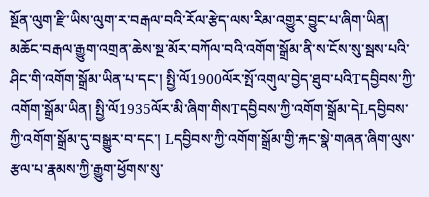སྔོན་ལུག་རྫི་ཡིས་ལུག་ར་བརྒལ་བའི་རོལ་རྩེད་ལས་རིམ་འགྱུར་བྱུང་པ་ཞིག་ཡིན། མཆོང་བརྒལ་རྒྱུག་འགྲན་ཆེས་སྔ་མོར་བཀོལ་བའི་འགོག་སྒྲོམ་ནི་ས་ངོས་སུ་སྦས་པའི་ཤིང་གི་འགོག་སྒྲོམ་ཡིན་པ་དང་། སྤྱི་ལོ1900ལོར་སྤོ་འགུལ་བྱེད་ཐུབ་པའིTདབྱིབས་ཀྱི་འགོག་སྒྲོམ་ཡིན། སྤྱི་ལོ1935ལོར་མི་ཞིག་གིསTདབྱིབས་ཀྱི་འགོག་སྒྲོམ་དེLདབྱིབས་ཀྱི་འགོག་སྒྲོམ་དུ་བསྒྱུར་བ་དང་། Lདབྱིབས་ཀྱི་འགོག་སྒྲོམ་གྱི་རྐང་སྣེ་གཞན་ཞིག་ལུས་རྩལ་པ་རྣམས་ཀྱི་རྒྱུག་ཕྱོགས་སུ་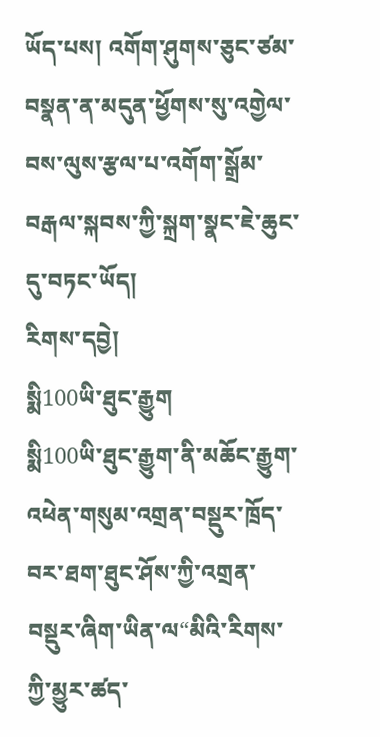ཡོད་པས། འགོག་ཤུགས་ཅུང་ཙམ་བསྣན་ན་མདུན་ཕྱོགས་སུ་འགྱེལ་བས་ལུས་རྩལ་པ་འགོག་སྒྲོམ་བརྒལ་སྐབས་ཀྱི་སྐྲག་སྣང་ཇེ་ཆུང་དུ་བཏང་ཡོད།
རིགས་དབྱེ།
སྨི100ཡི་ཐུང་རྒྱུག
སྨི100ཡི་ཐུང་རྒྱུག་ནི་མཆོང་རྒྱུག་འཕེན་གསུམ་འགྲན་བསྡུར་ཁྲོད་བར་ཐག་ཐུང་ཤོས་ཀྱི་འགྲན་བསྡུར་ཞིག་ཡིན་ལ“མིའི་རིགས་ཀྱི་མྱུར་ཚད་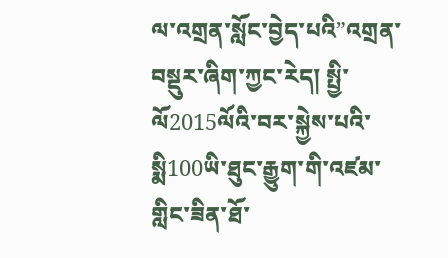ལ་འགྲན་སློང་བྱེད་པའི”འགྲན་བསྡུར་ཞིག་ཀྱང་རེད། སྤྱི་ལོ2015ལོའི་བར་སྐྱེས་པའི་སྨི100ཡི་ཐུང་རྒྱུག་གི་འཛམ་གླིང་ཟིན་ཐོ་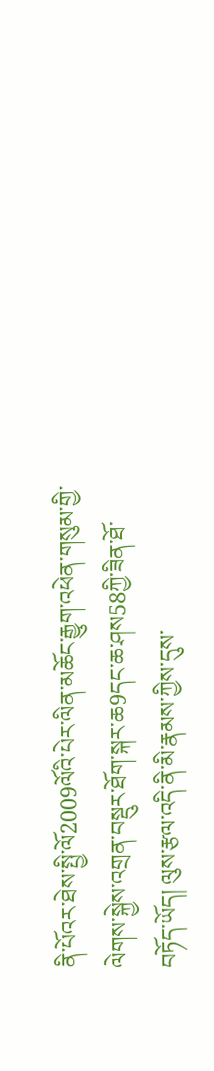ནི་པོའར་ཐེས་སྤྱི་ལོ2009ལོའི་པེར་ལིན་མཆོང་རྒྱུག་འཕེན་གསུམ་གྱི་ལེགས་སྐྱེས་འགྲན་བསྡུར་ཐོག་སྐར་ཆ9དང་ཆ་ཤས58ཀྱི་ཟིན་ཐོ་བཏོད་ཡོད། ལུས་རྩལ་འདི་ནི་མི་རྣམས་ཀྱིས་དུས་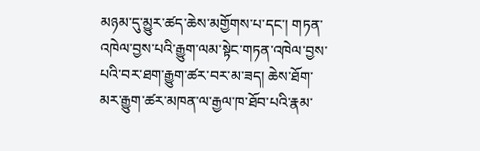མཉམ་དུ་མྱུར་ཚད་ཆེས་མགྱོགས་པ་དང་། གཏན་འཁེལ་བྱས་པའི་རྒྱུག་ལམ་སྟེང་གཏན་འཁེལ་བྱས་པའི་བར་ཐག་རྒྱུག་ཚར་བར་མ་ཟད། ཆེས་ཐོག་མར་རྒྱུག་ཚར་མཁན་ལ་རྒྱལ་ཁ་ཐོབ་པའི་རྣམ་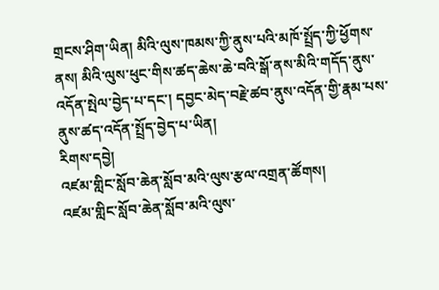གྲངས་ཤིག་ཡིན། མིའི་ལུས་ཁམས་ཀྱི་ནུས་པའི་མཁོ་སྤྲོད་ཀྱི་ཕྱོགས་ནས། མིའི་ལུས་ཕུང་གིས་ཚད་ཆེས་ཆེ་བའི་སྒོ་ནས་མིའི་གདོད་ནུས་འདོན་སྤེལ་བྱེད་པ་དང་། དབྱང་མེད་བརྗེ་ཚབ་ནུས་འདོན་གྱི་རྣམ་པས་ནུས་ཚད་འདོན་སྤྲོད་བྱེད་པ་ཡིན།
རིགས་དབྱེ།
འཛམ་གླིང་སློབ་ཆེན་སློབ་མའི་ལུས་རྩལ་འགྲན་ཚོགས།
འཛམ་གླིང་སློབ་ཆེན་སློབ་མའི་ལུས་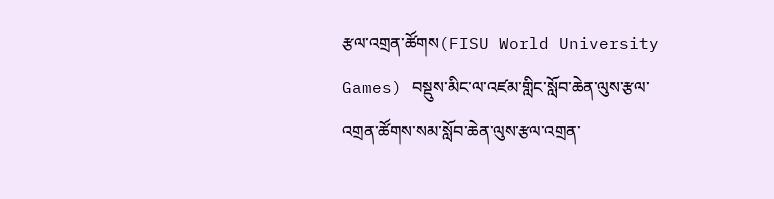རྩལ་འགྲན་ཚོགས(FISU World University Games) བསྡུས་མིང་ལ་འཛམ་གླིང་སློབ་ཆེན་ལུས་རྩལ་འགྲན་ཚོགས་སམ་སློབ་ཆེན་ལུས་རྩལ་འགྲན་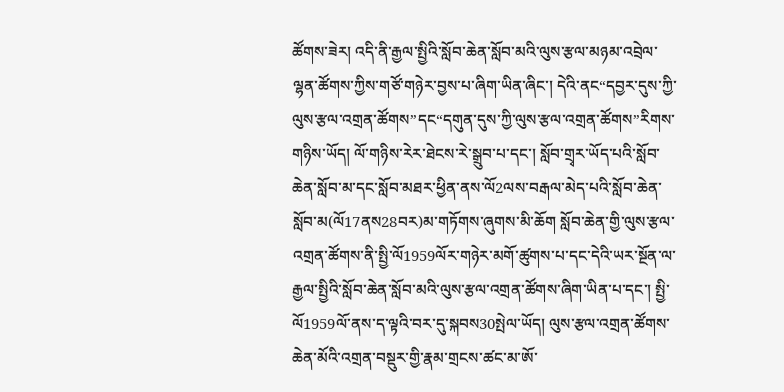ཚོགས་ཟེར། འདི་ནི་རྒྱལ་སྤྱིའི་སློབ་ཆེན་སློབ་མའི་ལུས་རྩལ་མཉམ་འབྲེལ་ལྷན་ཚོགས་ཀྱིས་གཙོ་གཉེར་བྱས་པ་ཞིག་ཡིན་ཞིང་། དེའི་ནང“དབྱར་དུས་ཀྱི་ལུས་རྩལ་འགྲན་ཚོགས”དང“དགུན་དུས་ཀྱི་ལུས་རྩལ་འགྲན་ཚོགས”རིགས་གཉིས་ཡོད། ལོ་གཉིས་རེར་ཐེངས་རེ་སྒྲུབ་པ་དང་། སློབ་གྲྭར་ཡོད་པའི་སློབ་ཆེན་སློབ་མ་དང་སློབ་མཐར་ཕྱིན་ནས་ལོ2ལས་བརྒལ་མེད་པའི་སློབ་ཆེན་སློབ་མ(ལོ17ནས28བར)མ་གཏོགས་ཞུགས་མི་ཆོག སློབ་ཆེན་གྱི་ལུས་རྩལ་འགྲན་ཚོགས་ནི་སྤྱི་ལོ1959ལོར་གཉེར་མགོ་ཚུགས་པ་དང་དེའི་ཡར་སྔོན་ལ་རྒྱལ་སྤྱིའི་སློབ་ཆེན་སློབ་མའི་ལུས་རྩལ་འགྲན་ཚོགས་ཞིག་ཡིན་པ་དང་། སྤྱི་ལོ1959ལོ་ནས་ད་ལྟའི་བར་དུ་སྐབས30སྤེལ་ཡོད། ལུས་རྩལ་འགྲན་ཚོགས་ཆེན་མོའི་འགྲན་བསྡུར་གྱི་རྣམ་གྲངས་ཚང་མ་ཨོ་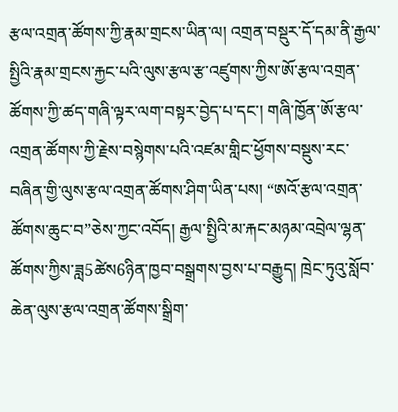རྩལ་འགྲན་ཚོགས་ཀྱི་རྣམ་གྲངས་ཡིན་ལ། འགྲན་བསྡུར་དོ་དམ་ནི་རྒྱལ་སྤྱིའི་རྣམ་གྲངས་རྐྱང་པའི་ལུས་རྩལ་རྩ་འཛུགས་ཀྱིས་ཨོ་རྩལ་འགྲན་ཚོགས་ཀྱི་ཚད་གཞི་ལྟར་ལག་བསྟར་བྱེད་པ་དང་། གཞི་ཁྱོན་ཨོ་རྩལ་འགྲན་ཚོགས་ཀྱི་རྗེས་བསྙེགས་པའི་འཛམ་གླིང་ཕྱོགས་བསྡུས་རང་བཞིན་གྱི་ལུས་རྩལ་འགྲན་ཚོགས་ཤིག་ཡིན་པས། “ཨའོ་རྩལ་འགྲན་ཚོགས་ཆུང་བ”ཅེས་ཀྱང་འབོད། རྒྱལ་སྤྱིའི་མ་རྐང་མཉམ་འབྲེལ་ལྷན་ཚོགས་ཀྱིས་ཟླ5ཚེས6ཉིན་ཁྱབ་བསྒྲགས་བྱས་པ་བརྒྱུད། ཁྲེང་ཏུའུ་སློབ་ཆེན་ལུས་རྩལ་འགྲན་ཚོགས་སྒྲིག་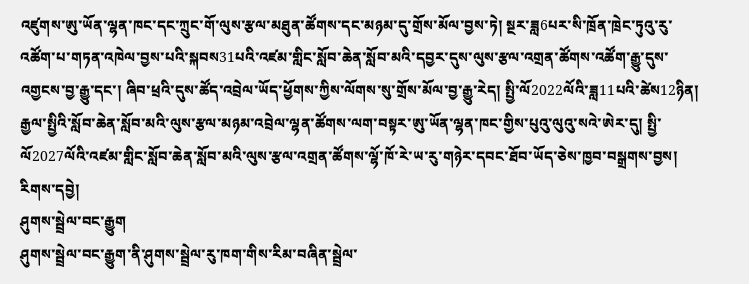འཛུགས་ཨུ་ཡོན་ལྷན་ཁང་དང་ཀྲུང་གོ་ལུས་རྩལ་མཐུན་ཚོགས་དང་མཉམ་དུ་གྲོས་མོལ་བྱས་ཏེ། སྔར་ཟླ6པར་སི་ཁྲོན་ཁྲེང་ཏུའུ་རུ་འཚོག་པ་གཏན་འཁེལ་བྱས་པའི་སྐབས31པའི་འཛམ་གླིང་སློབ་ཆེན་སློབ་མའི་དབྱར་དུས་ལུས་རྩལ་འགྲན་ཚོགས་འཚོག་རྒྱུ་དུས་འགྱངས་བྱ་རྒྱུ་དང་། ཞིབ་ཕྲའི་དུས་ཚོད་འབྲེལ་ཡོད་ཕྱོགས་ཀྱིས་ལོགས་སུ་གྲོས་མོལ་བྱ་རྒྱུ་རེད། སྤྱི་ལོ2022ལོའི་ཟླ11པའི་ཚེས12ཉིན། རྒྱལ་སྤྱིའི་སློབ་ཆེན་སློབ་མའི་ལུས་རྩལ་མཉམ་འབྲེལ་ལྷན་ཚོགས་ལག་བསྟར་ཨུ་ཡོན་ལྷན་ཁང་གྱིས་པུའུ་ལུའུ་སའེ་ཨེར་དུ། སྤྱི་ལོ2027ལོའི་འཛམ་གླིང་སློབ་ཆེན་སློབ་མའི་ལུས་རྩལ་འགྲན་ཚོགས་ལྷོ་ཁོ་རེ་ཡ་རུ་གཉེར་དབང་ཐོབ་ཡོད་ཅེས་ཁྱབ་བསྒྲགས་བྱས།
རིགས་དབྱེ།
ཤུགས་སྦྲེལ་བང་རྒྱུག
ཤུགས་སྦྲེལ་བང་རྒྱུག་ནི་ཤུགས་སྦྲེལ་རུ་ཁག་གིས་རིམ་བཞིན་སྦྲེལ་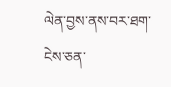ལེན་བྱས་ནས་བར་ཐག་ངེས་ཅན་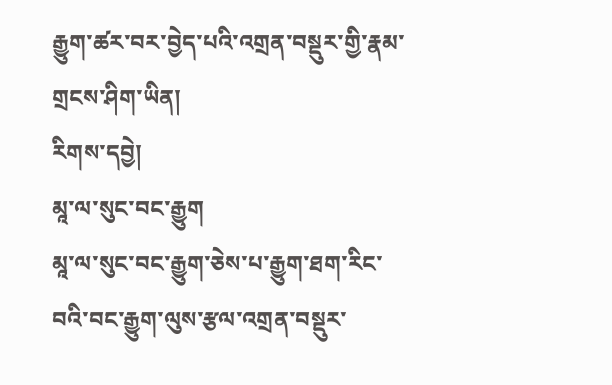རྒྱུག་ཚར་བར་བྱེད་པའི་འགྲན་བསྡུར་གྱི་རྣམ་གྲངས་ཤིག་ཡིན།
རིགས་དབྱེ།
མཱ་ལ་སུང་བང་རྒྱུག
མཱ་ལ་སུང་བང་རྒྱུག་ཅེས་པ་རྒྱུག་ཐག་རིང་བའི་བང་རྒྱུག་ལུས་རྩལ་འགྲན་བསྡུར་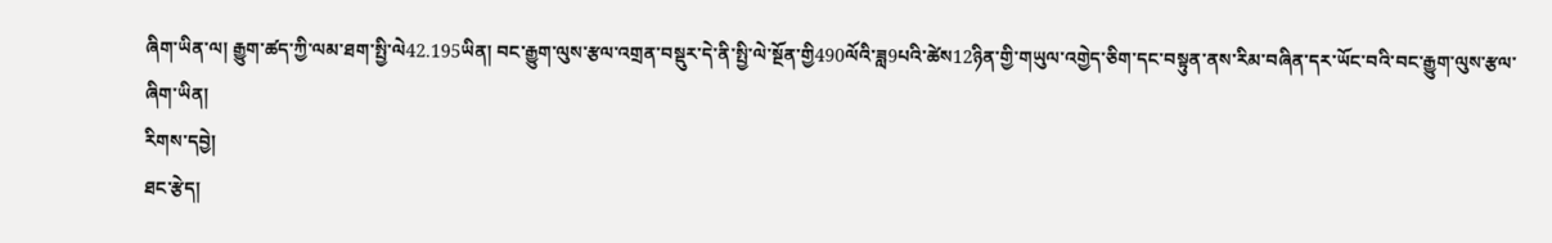ཞིག་ཡིན་ལ། རྒྱུག་ཚད་ཀྱི་ལམ་ཐག་སྤྱི་ལེ42.195ཡིན། བང་རྒྱུག་ལུས་རྩལ་འགྲན་བསྡུར་དེ་ནི་སྤྱི་ལེ་སྔོན་གྱི490ལོའི་ཟླ9པའི་ཚེས12ཉིན་གྱི་གཡུལ་འགྱེད་ཅིག་དང་བསྟུན་ནས་རིམ་བཞིན་དར་ཡོང་བའི་བང་རྒྱུག་ལུས་རྩལ་ཞིག་ཡིན།
རིགས་དབྱེ།
ཐང་རྩེད།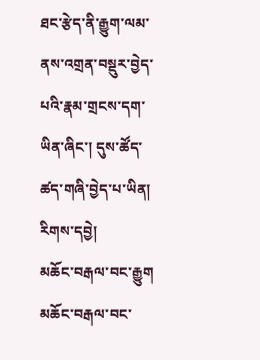ཐང་རྩེད་ནི་རྒྱུག་ལམ་ནས་འགྲན་བསྡུར་བྱེད་པའི་རྣམ་གྲངས་དག་ཡིན་ཞིང་། དུས་ཚོད་ཚད་གཞི་བྱེད་པ་ཡིན།
རིགས་དབྱེ།
མཆོང་བརྒལ་བང་རྒྱུག
མཆོང་བརྒལ་བང་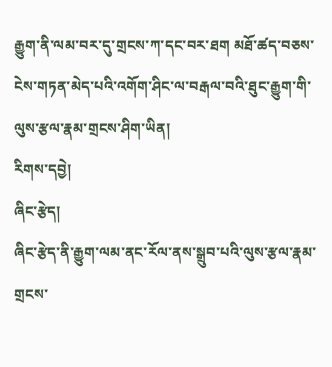རྒྱུག་ནི་ལམ་བར་དུ་གྲངས་ཀ་དང་བར་ཐག མཐོ་ཚད་བཅས་ངེས་གཏན་མེད་པའི་འགོག་ཤིང་ལ་བརྒལ་བའི་ཐུང་རྒྱུག་གི་ལུས་རྩལ་རྣམ་གྲངས་ཤིག་ཡིན།
རིགས་དབྱེ།
ཞིང་རྩེད།
ཞིང་རྩེད་ནི་རྒྱུག་ལམ་ནང་རོལ་ནས་སྒྲུབ་པའི་ལུས་རྩལ་རྣམ་གྲངས་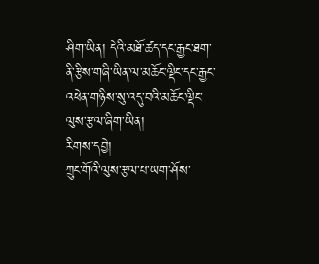ཤིག་ཡིན། དེའི་མཐོ་ཚད་དང་རྒྱང་ཐག་ནི་རྩིས་གཞི་ཡིན་ལ་མཆོང་ལྡིང་དང་རྒྱང་འཕེན་གཉིས་སུ་འདུ་བའི་མཆོང་ལྡིང་ལུས་རྩལ་ཞིག་ཡིན།
རིགས་དབྱེ།
ཀྲུང་གོའི་ལུས་རྩལ་པ་ཡག་ཤོས་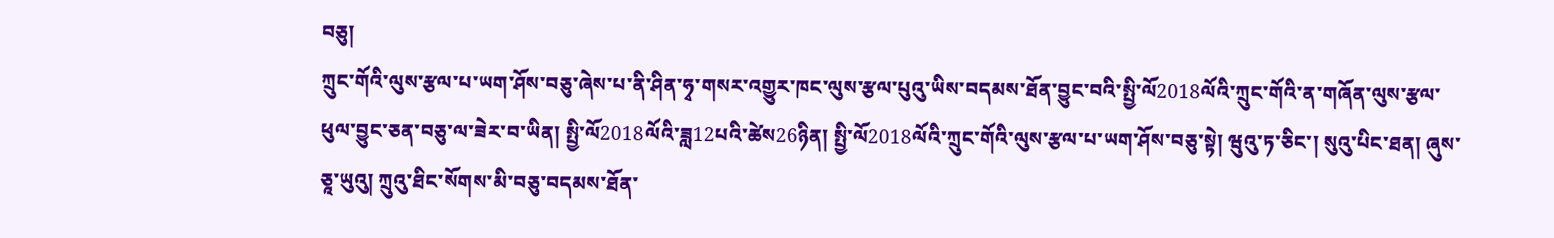བཅུ།
ཀྲུང་གོའི་ལུས་རྩལ་པ་ཡག་ཤོས་བཅུ་ཞེས་པ་ནི་ཤིན་ཧྭ་གསར་འགྱུར་ཁང་ལུས་རྩལ་པུའུ་ཡིས་བདམས་ཐོན་བྱུང་བའི་སྤྱི་ལོ2018ལོའི་ཀྲུང་གོའི་ན་གཞོན་ལུས་རྩལ་ཕུལ་བྱུང་ཅན་བཅུ་ལ་ཟེར་བ་ཡིན། སྤྱི་ལོ2018ལོའི་ཟླ12པའི་ཚེས26ཉིན། སྤྱི་ལོ2018ལོའི་ཀྲུང་གོའི་ལུས་རྩལ་པ་ཡག་ཤོས་བཅུ་སྟེ། ཝུའུ་ཏ་ཅིང་། སུའུ་པིང་ཐན། ཞུས་ཅཱ་ཡུའུ། ཀྲུའུ་ཐིང་སོགས་མི་བཅུ་བདམས་ཐོན་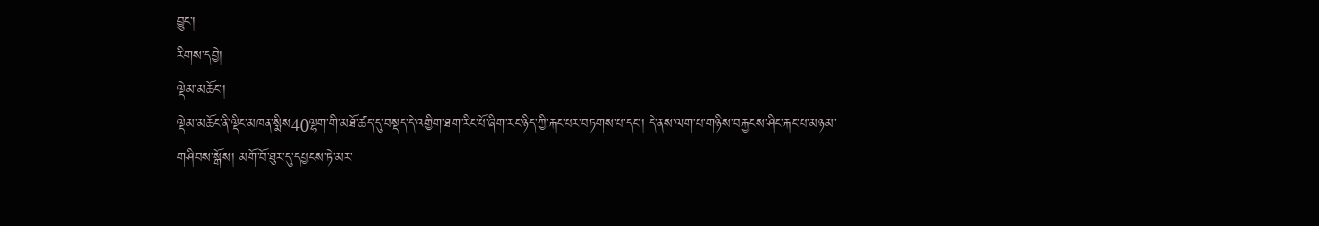བྱུང་།
རིགས་དབྱེ།
ལྡེམ་མཆོང་།
ལྡེམ་མཆོང་ནི་ལྡིང་མཁན་སྨིས40ལྷག་གི་མཐོ་ཚད་དུ་བསྡད་དེ་འགྱིག་ཐག་རིང་པོ་ཞིག་རང་ཉིད་ཀྱི་རྐང་པར་བཏགས་པ་དང་། དེ་ནས་ལག་པ་གཉིས་བརྐྱངས་ཤིང་རྐང་པ་མཉམ་གཤིབས་སྒོས། མགོ་བོ་ཐུར་དུ་དཔྱངས་ཏེ་མར་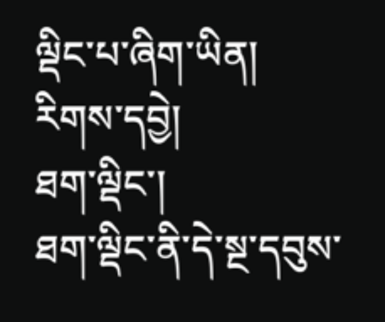ལྡིང་པ་ཞིག་ཡིན།
རིགས་དབྱེ།
ཐག་ལྡིང་།
ཐག་ལྡིང་ནི་དེ་སྔ་དབུས་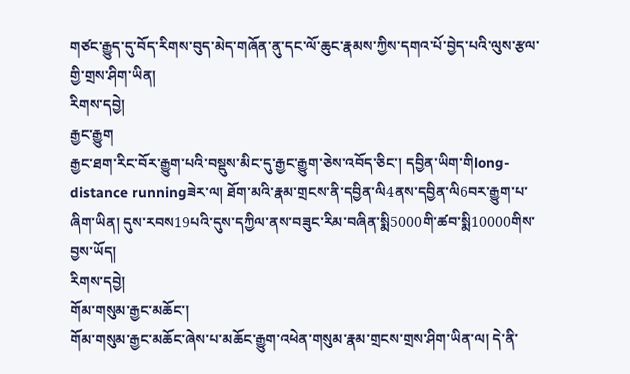གཙང་རྒྱུད་དུ་བོད་རིགས་བུད་མེད་གཞོན་ནུ་དང་ལོ་ཆུང་རྣམས་ཀྱིས་དགའ་པོ་བྱེད་པའི་ལུས་རྩལ་གྱི་གྲས་ཤིག་ཡིན།
རིགས་དབྱེ།
རྒྱང་རྒྱུག
རྒྱང་ཐག་རིང་བོར་རྒྱུག་པའི་བསྡུས་མིང་དུ་རྒྱང་རྒྱུག་ཅེས་འབོད་ཅིང་། དབྱིན་ཡིག་གིlong-distance runningཟེར་ལ། ཐོག་མའི་རྣམ་གྲངས་ནི་དབྱིན་ལི4ནས་དབྱིན་ལི6བར་རྒྱུག་པ་ཞིག་ཡིན། དུས་རབས19པའི་དུས་དཀྱིལ་ནས་བཟུང་རིམ་བཞིན་སྨི5000གི་ཚབ་སྨི10000གིས་བྱས་ཡོད།
རིགས་དབྱེ།
གོམ་གསུམ་རྒྱང་མཆོང་།
གོམ་གསུམ་རྒྱང་མཆོང་ཞེས་པ་མཆོང་རྒྱུག་འཕེན་གསུམ་རྣམ་གྲངས་གྲས་ཤིག་ཡིན་ལ། དེ་ནི་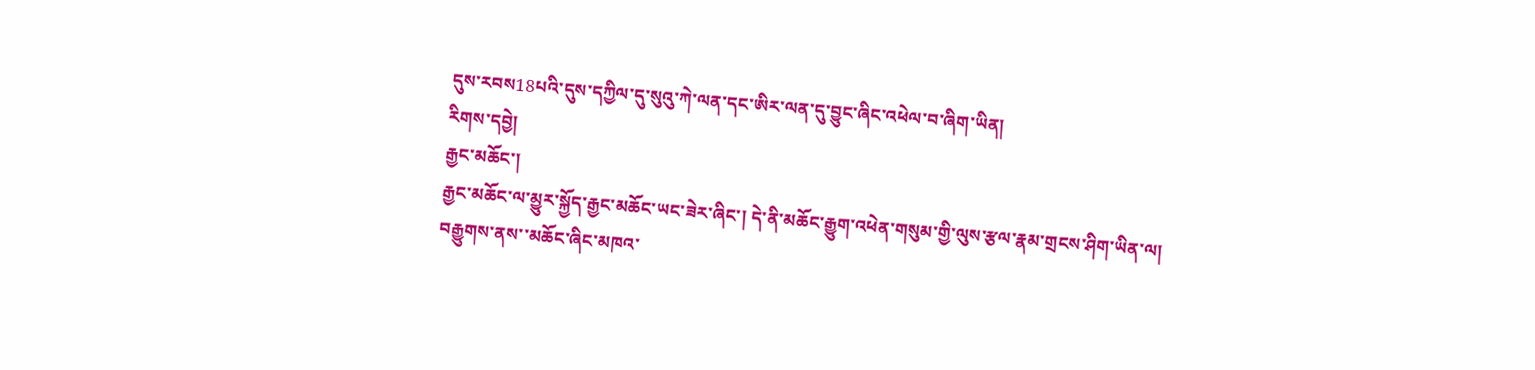དུས་རབས18པའི་དུས་དཀྱིལ་དུ་སུའུ་ཀེ་ལན་དང་ཨིར་ལན་དུ་བྱུང་ཞིང་འཕེལ་བ་ཞིག་ཡིན།
རིགས་དབྱེ།
རྒྱང་མཆོང་།
རྒྱང་མཆོང་ལ་མྱུར་སྐྱོད་རྒྱང་མཆོང་ཡང་ཟེར་ཞིང་། དེ་ནི་མཆོང་རྒྱུག་འཕེན་གསུམ་གྱི་ལུས་རྩལ་རྣམ་གྲངས་ཤིག་ཡིན་ལ། བརྒྱུགས་ནས་་མཆོང་ཞིང་མཁའ་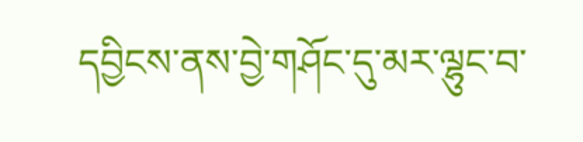དབྱིངས་ནས་བྱེ་གཤོང་དུ་མར་ལྷུང་བ་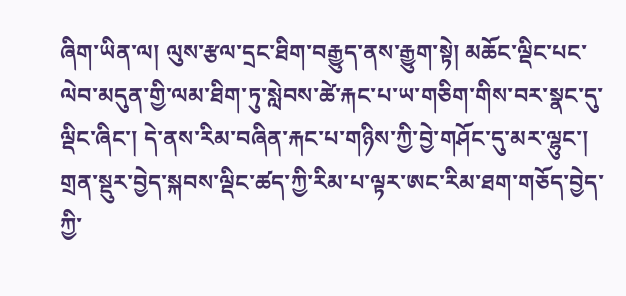ཞིག་ཡིན་ལ། ལུས་རྩལ་དྲང་ཐིག་བརྒྱུད་ནས་རྒྱུག་སྟེ། མཆོང་ལྡིང་པང་ལེབ་མདུན་གྱི་ལམ་ཐིག་ཏུ་སླེབས་ཚེ་རྐང་པ་ཡ་གཅིག་གིས་བར་སྣང་དུ་ལྡིང་ཞིང་། དེ་ནས་རིམ་བཞིན་རྐང་པ་གཉིས་ཀྱི་བྱེ་གཤོང་དུ་མར་ལྷུང་། གྲན་སྡུར་བྱེད་སྐབས་ལྡིང་ཚད་ཀྱི་རིམ་པ་ལྟར་ཨང་རིམ་ཐག་གཅོད་བྱེད་ཀྱི་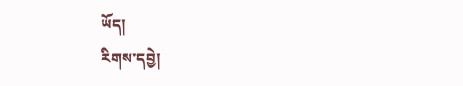ཡོད།
རིགས་དབྱེ།